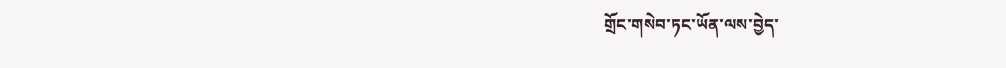གྲོང་གསེབ་ཏང་ཡོན་ལས་བྱེད་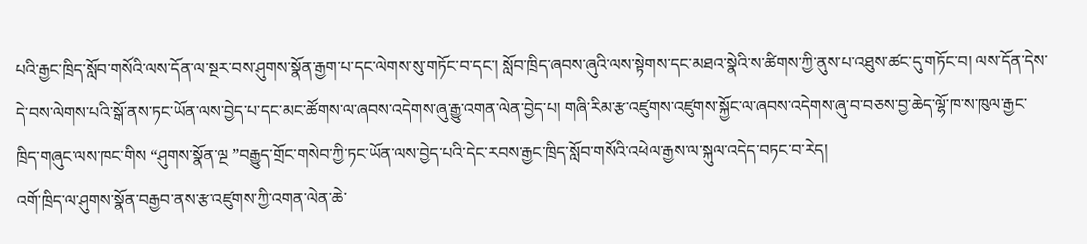པའི་རྒྱང་ཁྲིད་སློབ་གསོའི་ལས་དོན་ལ་སྔར་བས་ཤུགས་སྣོན་རྒྱག་པ་དང་ལེགས་སུ་གཏོང་བ་དང་། སློབ་ཁྲིད་ཞབས་ཞུའི་ལས་སྟེགས་དང་མཐའ་སྣེའི་ས་ཚིགས་ཀྱི་ནུས་པ་འཐུས་ཚང་དུ་གཏོང་བ། ལས་དོན་དེས་དེ་བས་ལེགས་པའི་སྒོ་ནས་ཏང་ཡོན་ལས་བྱེད་པ་དང་མང་ཚོགས་ལ་ཞབས་འདེགས་ཞུ་རྒྱུ་འགན་ལེན་བྱེད་པ། གཞི་རིམ་རྩ་འཛུགས་འཛུགས་སྐྱོང་ལ་ཞབས་འདེགས་ཞུ་བ་བཅས་བྱ་ཆེད་ལྷོ་ཁ་ས་ཁུལ་རྒྱང་ཁྲིད་གཞུང་ལས་ཁང་གིས “ཤུགས་སྣོན་ལྔ ”བརྒྱུད་གྲོང་གསེབ་ཀྱི་ཏང་ཡོན་ལས་བྱེད་པའི་དེང་རབས་རྒྱང་ཁྲིད་སློབ་གསོའི་འཕེལ་རྒྱས་ལ་སྐུལ་འདེད་བཏང་བ་རེད།
འགོ་ཁྲིད་ལ་ཤུགས་སྣོན་བརྒྱབ་ནས་རྩ་འཛུགས་ཀྱི་འགན་ལེན་ཆེ་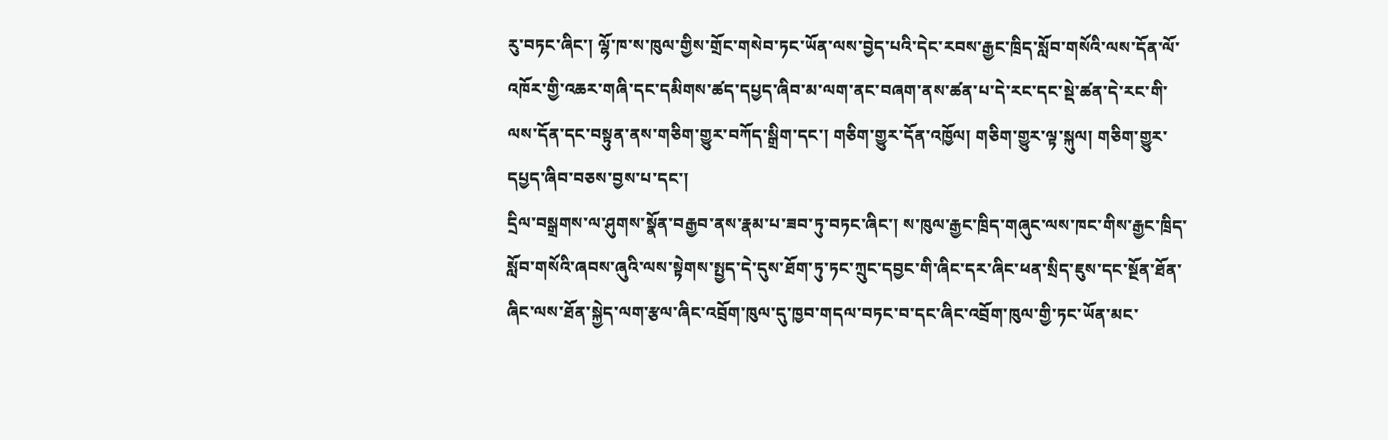རུ་བཏང་ཞིང་། ལྷོ་ཁ་ས་ཁུལ་གྱིས་གྲོང་གསེབ་ཏང་ཡོན་ལས་བྱེད་པའི་དེང་རབས་རྒྱང་ཁྲིད་སློབ་གསོའི་ལས་དོན་ལོ་འཁོར་གྱི་འཆར་གཞི་དང་དམིགས་ཚད་དཔྱད་ཞིབ་མ་ལག་ནང་བཞག་ནས་ཚན་པ་དེ་རང་དང་སྡེ་ཚན་དེ་རང་གི་ལས་དོན་དང་བསྟུན་ནས་གཅིག་གྱུར་བཀོད་སྒྲིག་དང་། གཅིག་གྱུར་དོན་འཁྱོལ། གཅིག་གྱུར་ལྟ་སྐུལ། གཅིག་གྱུར་དཔྱད་ཞིབ་བཅས་བྱས་པ་དང་།
དྲིལ་བསྒྲགས་ལ་ཤུགས་སྣོན་བརྒྱབ་ནས་རྣམ་པ་ཟབ་ཏུ་བཏང་ཞིང་། ས་ཁུལ་རྒྱང་ཁྲིད་གཞུང་ལས་ཁང་གིས་རྒྱང་ཁྲིད་སློབ་གསོའི་ཞབས་ཞུའི་ལས་སྟེགས་སྤྱད་དེ་དུས་ཐོག་ཏུ་ཏང་ཀྲུང་དབྱང་གི་ཞིང་དར་ཞིང་ཕན་སྲིད་ཇུས་དང་སྔོན་ཐོན་ཞིང་ལས་ཐོན་སྐྱེད་ལག་རྩལ་ཞིང་འབྲོག་ཁུལ་དུ་ཁྱབ་གདལ་བཏང་བ་དང་ཞིང་འབྲོག་ཁུལ་གྱི་ཏང་ཡོན་མང་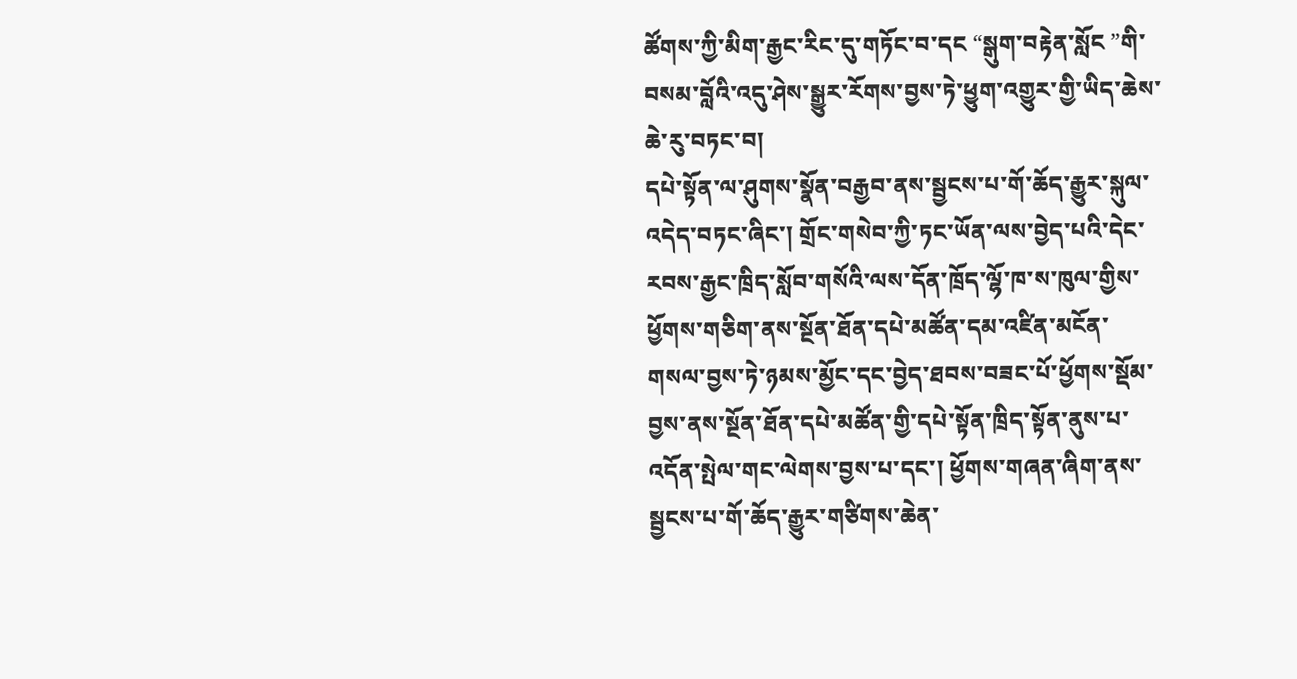ཚོགས་ཀྱི་མིག་རྒྱང་རིང་དུ་གཏོང་བ་དང “སྒུག་བརྟེན་སློང ”གི་བསམ་བློའི་འདུ་ཤེས་སྒྱུར་རོགས་བྱས་ཏེ་ཕྱུག་འགྱུར་གྱི་ཡིད་ཆེས་ཆེ་རུ་བཏང་བ།
དཔེ་སྟོན་ལ་ཤུགས་སྣོན་བརྒྱབ་ནས་སྦྱངས་པ་གོ་ཆོད་རྒྱུར་སྐུལ་འདེད་བཏང་ཞིང་། གྲོང་གསེབ་ཀྱི་ཏང་ཡོན་ལས་བྱེད་པའི་དེང་རབས་རྒྱང་ཁྲིད་སློབ་གསོའི་ལས་དོན་ཁྲོད་ལྷོ་ཁ་ས་ཁུལ་གྱིས་ཕྱོགས་གཅིག་ནས་སྔོན་ཐོན་དཔེ་མཚོན་དམ་འཛིན་མངོན་གསལ་བྱས་ཏེ་ཉམས་མྱོང་དང་བྱེད་ཐབས་བཟང་པོ་ཕྱོགས་སྡོམ་བྱས་ནས་སྔོན་ཐོན་དཔེ་མཚོན་གྱི་དཔེ་སྟོན་ཁྲིད་སྟོན་ནུས་པ་འདོན་སྤེལ་གང་ལེགས་བྱས་པ་དང་། ཕྱོགས་གཞན་ཞིག་ནས་སྦྱངས་པ་གོ་ཆོད་རྒྱུར་གཙིགས་ཆེན་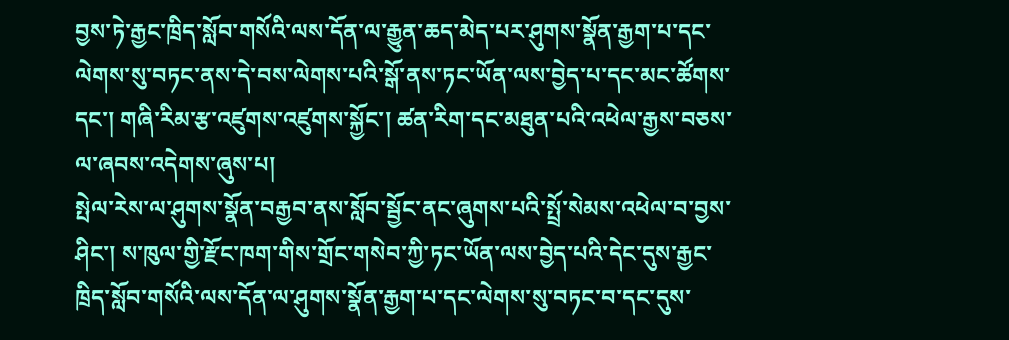བྱས་ཏེ་རྒྱང་ཁྲིད་སློབ་གསོའི་ལས་དོན་ལ་རྒྱུན་ཆད་མེད་པར་ཤུགས་སྣོན་རྒྱག་པ་དང་ལེགས་སུ་བཏང་ནས་དེ་བས་ལེགས་པའི་སྒོ་ནས་ཏང་ཡོན་ལས་བྱེད་པ་དང་མང་ཚོགས་དང་། གཞི་རིམ་རྩ་འཛུགས་འཛུགས་སྐྱོང་། ཚན་རིག་དང་མཐུན་པའི་འཕེལ་རྒྱས་བཅས་ལ་ཞབས་འདེགས་ཞུས་པ།
སྤེལ་རེས་ལ་ཤུགས་སྣོན་བརྒྱབ་ནས་སློབ་སྦྱོང་ནང་ཞུགས་པའི་སྤྲོ་སེམས་འཕེལ་བ་བྱས་ཤིང་། ས་ཁུལ་གྱི་རྫོང་ཁག་གིས་གྲོང་གསེབ་ཀྱི་ཏང་ཡོན་ལས་བྱེད་པའི་དེང་དུས་རྒྱང་ཁྲིད་སློབ་གསོའི་ལས་དོན་ལ་ཤུགས་སྣོན་རྒྱག་པ་དང་ལེགས་སུ་བཏང་བ་དང་དུས་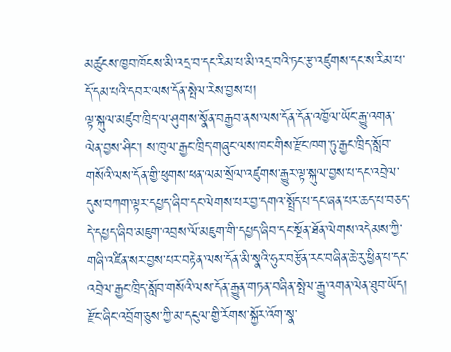མཚུངས་ཁྱབ་ཁོངས་མི་འདྲ་བ་དང་རིམ་པ་མི་འདྲ་བའི་ཏང་རྩ་འཛུགས་དང་ས་རིམ་པ་དོ་དམ་པའི་དབར་ལས་དོན་སྤེལ་རེས་བྱས་པ།
ལྟ་སྐུལ་མཛུབ་ཁྲིད་ལ་ཤུགས་སྣོན་བརྒྱབ་ནས་ལས་དོན་དོན་འཁྱོལ་ཡོང་རྒྱུ་འགན་ལེན་བྱས་ཤིང་། ས་ཁུལ་རྒྱང་ཁྲིད་གཞུང་ལས་ཁང་གིས་རྫོང་ཁག་ཏུ་རྒྱང་ཁྲིད་སློབ་གསོའི་ལས་དོན་གྱི་ཕུགས་ཕན་ལམ་སྲོལ་འཛུགས་རྒྱུར་ལྟ་སྐུལ་བྱས་པ་དང་འབྲེལ་དུས་བཀག་ལྟར་དཔྱད་ཞིབ་དང་ལེགས་པར་བྱ་དགའ་སྤྲོད་པ་དང་ཞན་པར་ཆད་པ་བཅད་དེ་དཔྱད་ཞིབ་མཇུག་འབྲས་ལོ་མཇུག་གི་དཔྱད་ཞིབ་དང་སྔོན་ཐོན་ལེགས་འདེམས་ཀྱི་གཞི་འཛིན་སར་བྱས་པར་བརྟེན་ལས་དོན་མི་སྣའི་ཧུར་བརྩོན་རང་བཞིན་ཆེ་རུ་ཕྱིན་པ་དང་འབྲེལ་རྒྱང་ཁྲིད་སློབ་གསོའི་ལས་དོན་རྒྱུན་གཏན་བཞིན་སྤེལ་རྒྱུ་འགན་ལེན་ཐུབ་ཡོད།
རྫོང་ཞིང་འབྲོག་ཅུས་ཀྱི་མ་དངུལ་གྱི་རོགས་སྐྱོར་འོག་སྣ་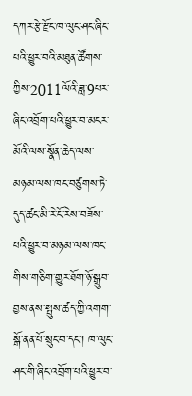དཀར་རྩེ་རྫོང་ཁ་ལུང་ཤང་ཞིང་པའི་ཕྱུར་བའི་མཐུན་ཚོགས་ཀྱིས་2011ལོའི་ཟླ་9པར་ཞིང་འབྲོག་པའི་ཕྱུར་བ་མངར་མོའི་ལས་སྣོན་ཆེད་ལས་མཉམ་ལས་ཁང་བཙུགས་ཏེ་དུད་ཚང་མི་རེ་ངོ་རེས་བཟོས་པའི་ཕྱུར་བ་མཉམ་ལས་ཁང་གིས་གཅིག་གྱུར་ཐོག་ཉོ་སྒྲུབ་བྱས་ནས་སྤུས་ཚད་ཀྱི་འགག་སྒོ་ནན་པོ་སྲུང་བ་དང་། ཁ་ལུང་ཤང་གི་ཞིང་འབྲོག་པའི་ཕྱུར་བ་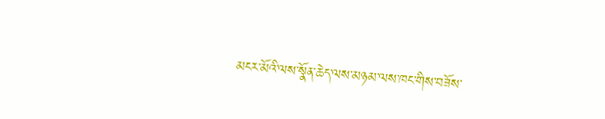མངར་མོའི་ལས་སྣོན་ཆེད་ལས་མཉམ་ལས་ཁང་གིས་བཟོས་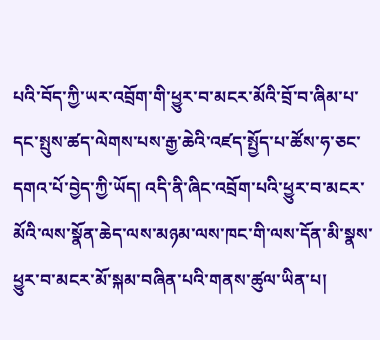པའི་བོད་ཀྱི་ཡར་འབྲོག་གི་ཕྱུར་བ་མངར་མོའི་བྲོ་བ་ཞིམ་པ་དང་སྤུས་ཚད་ལེགས་པས་རྒྱ་ཆེའི་འཛད་སྤྱོད་པ་ཚོས་ཧ་ཅང་དགའ་པོ་བྱེད་ཀྱི་ཡོད། འདི་ནི་ཞིང་འབྲོག་པའི་ཕྱུར་བ་མངར་མོའི་ལས་སྣོན་ཆེད་ལས་མཉམ་ལས་ཁང་གི་ལས་དོན་མི་སྣས་ཕྱུར་བ་མངར་མོ་སྐམ་བཞིན་པའི་གནས་ཚུལ་ཡིན་པ།